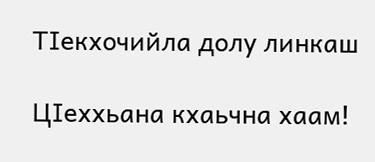ТIекхочийла долу линкаш

ЦIеххьана кхаьчна хаам!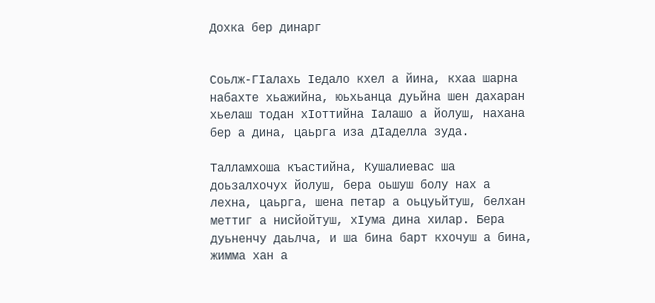Дохка бер динарг


Соьлж-ГIалахь Iедало кхел а йина, кхаа шарна набахте хьажийна, юьхьанца дуьйна шен дахаран хьелаш тодан хIоттийна Iалашо а йолуш, нахана бер а дина, цаьрга иза дIаделла зуда.

Талламхоша къастийна, Кушалиевас ша доьзалхочух йолуш, бера оьшуш болу нах а лехна, цаьрга, шена петар а оьцуьйтуш, белхан меттиг а нисйойтуш, хIума дина хилар. Бера дуьненчу даьлча, и ша бина барт кхочуш а бина, жимма хан а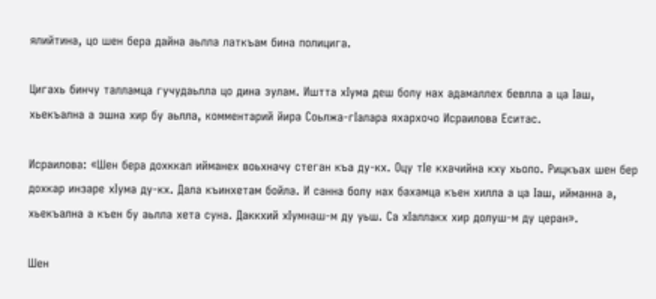ялийтина, цо шен бера дайна аьлла латкъам бина полицига.

Цигахь бинчу талламца гучудаьлла цо дина зулам. Иштта хIума деш болу нах адамаллех бевлла а ца Iаш, хьекъална а эшна хир бу аьлла, комментарий йира Соьлжа-гIалара яхархочо Исраилова Еситас.

Исраилова: «Шен бера дохккал ийманех воьхначу стеган къа ду-кх. Оцу тIе кхачийна кху хьоло. Рицкъах шен бер дохкар инзаре хIума ду-кх. Дала къинхетам бойла. И санна болу нах бахамца къен хилла а ца Iаш, ийманна а, хьекъална а къен бу аьлла хета суна. Даккхий хIумнаш-м ду уьш. Са хIаллакх хир долуш-м ду церан».

Шен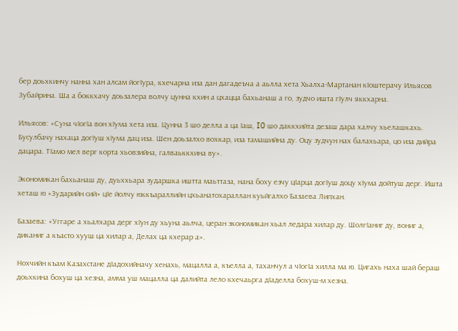бер доьхкинчу нанна хан алсам йогIура, кхечарна иза дан дагадеъча а аьлла хета Хьалха-Мартанан кIоштерачу Ильясов Зубайрина. Ша а боккхачу доьзалера волчу цунна кхин а цхацца бахьанаш а го, зудчо ишта гIулч яккхарна.

Ильясов: «Суна чIогIа вон хIума хета иза. Цунна 3 шо делла а ца Iаш, I0 шо даккхийта дезаш дара халчу хьелашкахь. Бусулбачу нахаца догIуш хIума дац иза. Шен доьзалхо вохкар, иза тамашийна ду. Оцу зудчун нах балахьара, цо иза дийра дацара. ТIамо мел верг корта хьовзийна, галваьккхина ву».

Экономикан бахьанаш ду, дуьххьара зударшка иштта маьттаза, нана боху езчу цIарца догIуш доцу хIума дойтуш дерг. Ишта хеташ ю «Зударийн сий» цIе йолчу юккъараллийн цхьанатохараллан куьйгалхо Базаева Липхан.

Базаева: «Уггаре а хьалхара дерг хIун ду хьуна аьлча, церан экономикан хьал ледара хилар ду. ШолгIаниг ду, вониг а, диканиг а къасто хууш ца хилар а, Делах ца кхерар а».

Нохчийн къам Казахстане дIадохийначу хенахь, мацалла а, къелла а, таханчул а чIогIа хилла ма ю. Цигахь наха шай бераш доьхкина бохуш ца хезна, амма уш мацалла ца далийта лело кхечаьрга дIаделла бохуш-м хезна.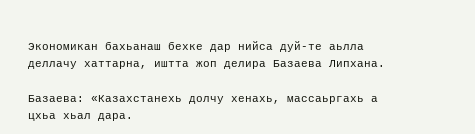Экономикан бахьанаш бехке дар нийса дуй-те аьлла деллачу хаттарна, иштта жоп делира Базаева Липхана.

Базаева: «Казахстанехь долчу хенахь, массаьргахь а цхьа хьал дара.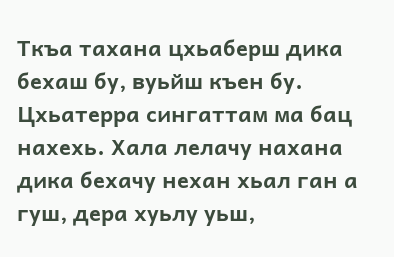Ткъа тахана цхьаберш дика бехаш бу, вуьйш къен бу. Цхьатерра сингаттам ма бац нахехь. Хала лелачу нахана дика бехачу нехан хьал ган а гуш, дера хуьлу уьш,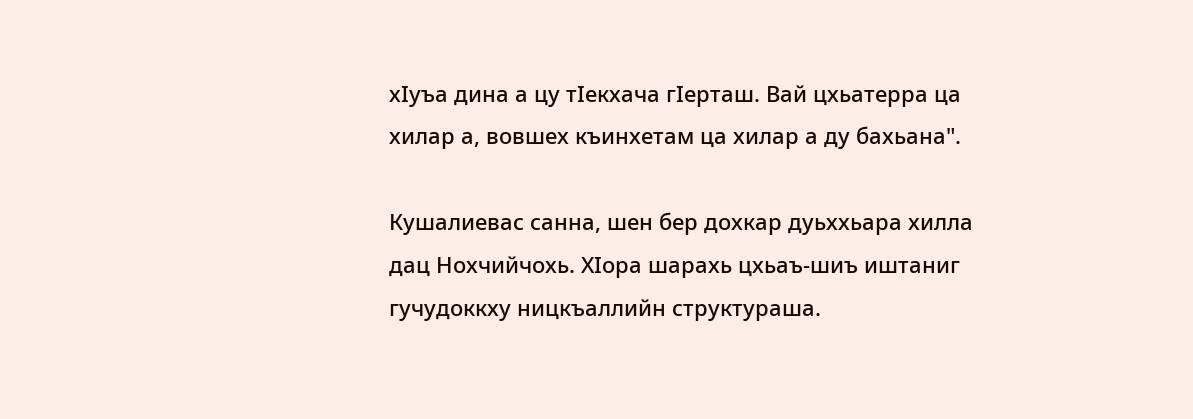хIуъа дина а цу тIекхача гIерташ. Вай цхьатерра ца хилар а, вовшех къинхетам ца хилар а ду бахьана".

Кушалиевас санна, шен бер дохкар дуьххьара хилла дац Нохчийчохь. ХIора шарахь цхьаъ-шиъ иштаниг гучудоккху ницкъаллийн структураша.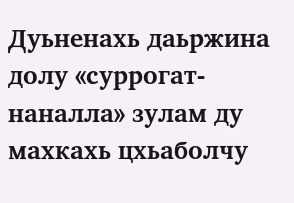Дуьненахь даьржина долу «суррогат-наналла» зулам ду махкахь цхьаболчу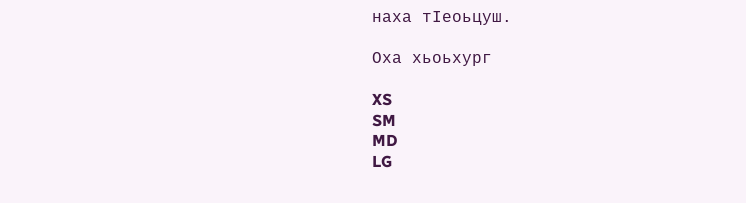наха тIеоьцуш.

Оха хьоьхург

XS
SM
MD
LG